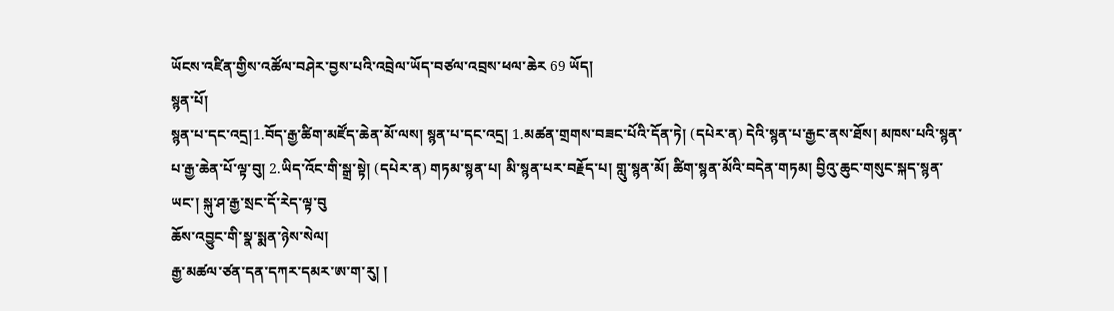ཡོངས་འཛིན་གྱིས་འཚོལ་བཤེར་བྱས་པའི་འབྲེལ་ཡོད་བཙལ་འབྲས་ཕལ་ཆེར 69 ཡོད།
སྙན་པོ།
སྙན་པ་དང་འདྲ།1.བོད་རྒྱ་ཚིག་མཛོད་ཆེན་མོ་ལས། སྙན་པ་དང་འདྲ། 1.མཚན་གྲགས་བཟང་པོའི་དོན་ཏེ། (དཔེར་ན) དེའི་སྙན་པ་རྒྱང་ནས་ཐོས། མཁས་པའི་སྙན་པ་རྒྱ་ཆེན་པོ་ལྟ་བུ། 2.ཡིད་འོང་གི་སྒྲ་སྟེ། (དཔེར་ན) གཏམ་སྙན་པ། མི་སྙན་པར་བརྗོད་པ། གླུ་སྙན་མོ། ཚིག་སྙན་མོའི་བདེན་གཏམ། བྱིའུ་ཆུང་གསུང་སྐད་སྙན་ཡང་། སྐུ་ཤ་རྒྱ་སྲང་དོ་རེད་ལྟ་བུ
ཆོས་འབྱུང་གི་སྣ་སྨན་ཉེས་སེལ།
རྒྱ་མཚལ་ཙན་དན་དཀར་དམར་ཨ་ག་རུ། །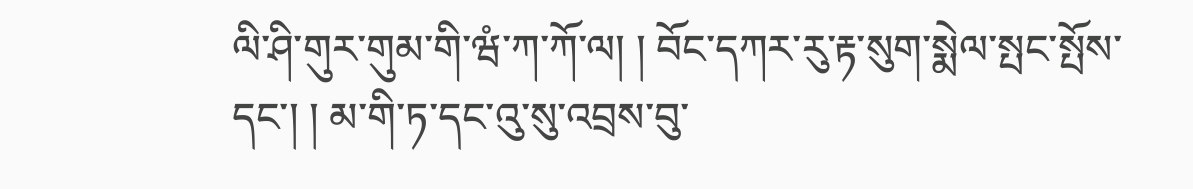ལི་ཤི་གུར་གུམ་གི་ཝཾ་ཀ་ཀོ་ལ། ། བོང་དཀར་རུ་རྟ་སུག་སྨེལ་སྤང་སྤོས་དང་། ། མ་གི་ཏ་དང་འུ་སུ་འབྲས་བུ་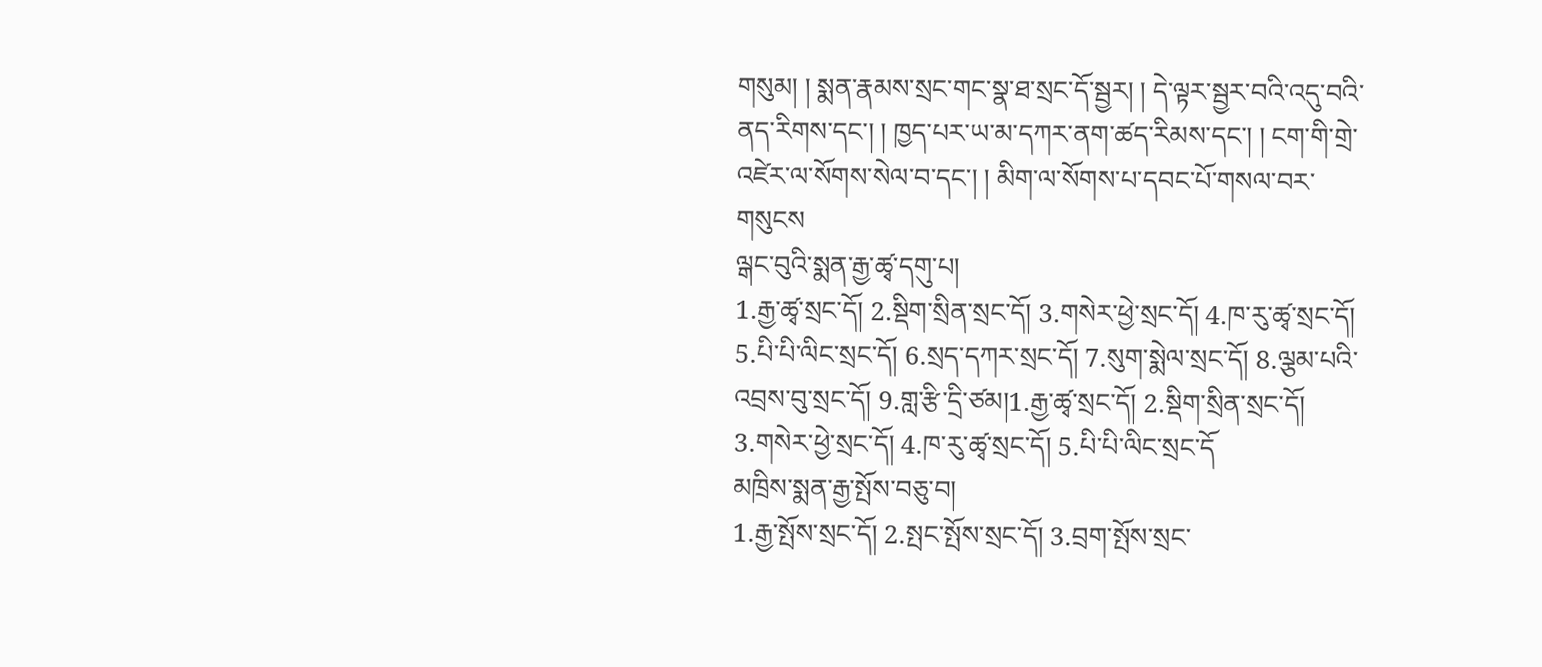གསུམ། ། སྨན་རྣམས་སྲང་གང་སྣ་ཐ་སྲང་དོ་སྦྱར། ། དེ་ལྟར་སྦྱར་བའི་འདུ་བའི་ནད་རིགས་དང་། ། ཁྱད་པར་ཡ་མ་དཀར་ནག་ཚད་རིམས་དང་། ། ངག་གི་གྲེ་འཛེར་ལ་སོགས་སེལ་བ་དང་། ། མིག་ལ་སོགས་པ་དབང་པོ་གསལ་བར་གསུངས
ལྒང་བུའི་སྨན་རྒྱ་ཚྭ་དགུ་པ།
1.རྒྱ་ཚྭ་སྲང་དོ། 2.སྡིག་སྲིན་སྲང་དོ། 3.གསེར་ཕྱེ་སྲང་དོ། 4.ཁ་རུ་ཚྭ་སྲང་དོ། 5.པི་པི་ལིང་སྲང་དོ། 6.སྲད་དཀར་སྲང་དོ། 7.སུག་སྨེལ་སྲང་དོ། 8.ལྕམ་པའི་འབྲས་བུ་སྲང་དོ། 9.གླ་རྩི་དྲི་ཙམ།1.རྒྱ་ཚྭ་སྲང་དོ། 2.སྡིག་སྲིན་སྲང་དོ། 3.གསེར་ཕྱེ་སྲང་དོ། 4.ཁ་རུ་ཚྭ་སྲང་དོ། 5.པི་པི་ལིང་སྲང་དོ
མཁྲིས་སྨན་རྒྱ་སྤོས་བཅུ་བ།
1.རྒྱ་སྤོས་སྲང་དོ། 2.སྤང་སྤོས་སྲང་དོ། 3.བྲག་སྤོས་སྲང་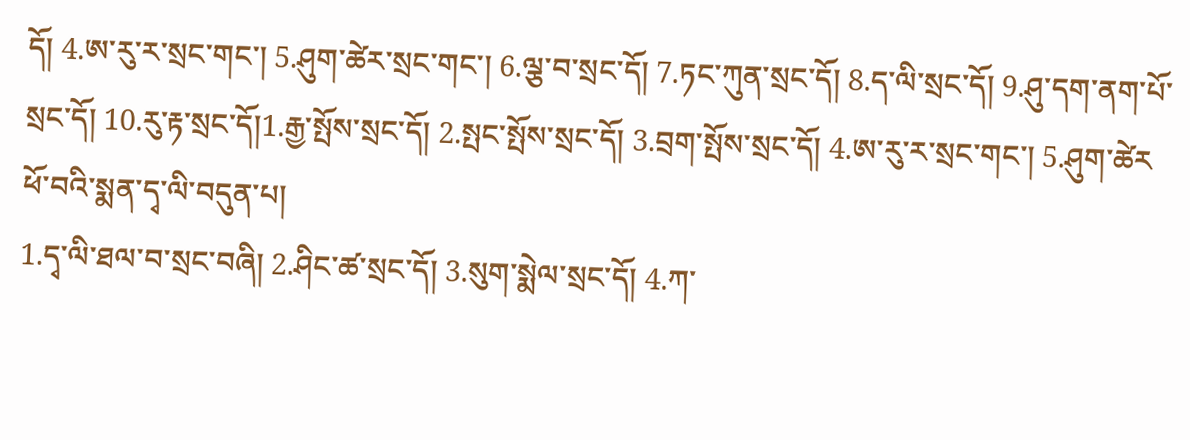དོ། 4.ཨ་རུ་ར་སྲང་གང་། 5.ཤུག་ཚེར་སྲང་གང་། 6.ལྕ་བ་སྲང་དོ། 7.ཏང་ཀུན་སྲང་དོ། 8.ད་ལི་སྲང་དོ། 9.ཤུ་དག་ནག་པོ་སྲང་དོ། 10.རུ་རྟ་སྲང་དོ།1.རྒྱ་སྤོས་སྲང་དོ། 2.སྤང་སྤོས་སྲང་དོ། 3.བྲག་སྤོས་སྲང་དོ། 4.ཨ་རུ་ར་སྲང་གང་། 5.ཤུག་ཚེར
ཕོ་བའི་སྨན་དྭ་ལི་བདུན་པ།
1.དྭ་ལི་ཐལ་བ་སྲང་བཞི། 2.ཤིང་ཚ་སྲང་དོ། 3.སུག་སྨེལ་སྲང་དོ། 4.ཀ་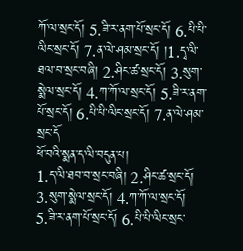ཀོ་ལ་སྲང་དོ། 5.ཟི་ར་ནག་པོ་སྲང་དོ། 6.པི་པི་ལིང་སྲང་དོ། 7.ན་ལེ་ཤམ་སྲང་དོ། །1.དྭ་ལི་ཐལ་བ་སྲང་བཞི། 2.ཤིང་ཚ་སྲང་དོ། 3.སུག་སྨེལ་སྲང་དོ། 4.ཀ་ཀོ་ལ་སྲང་དོ། 5.ཟི་ར་ནག་པོ་སྲང་དོ། 6.པི་པི་ལིང་སྲང་དོ། 7.ན་ལེ་ཤམ་སྲང་དོ
ཕོ་བའི་སྨན་ད་ལི་བདུན་པ།
1.ད་ལི་ཐབ་བ་སྲང་བཞི། 2.ཤིང་ཚ་སྲང་དོ། 3.སུག་སྨེལ་སྲང་དོ། 4.ཀ་ཀོ་ལ་སྲང་དོ། 5.ཟི་ར་ནག་པོ་སྲང་དོ། 6.པི་པི་ལིང་སྲང་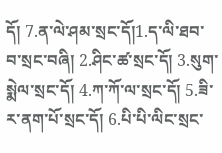དོ། 7.ན་ལེ་ཤམ་སྲང་དོ།1.ད་ལི་ཐབ་བ་སྲང་བཞི། 2.ཤིང་ཚ་སྲང་དོ། 3.སུག་སྨེལ་སྲང་དོ། 4.ཀ་ཀོ་ལ་སྲང་དོ། 5.ཟི་ར་ནག་པོ་སྲང་དོ། 6.པི་པི་ལིང་སྲང་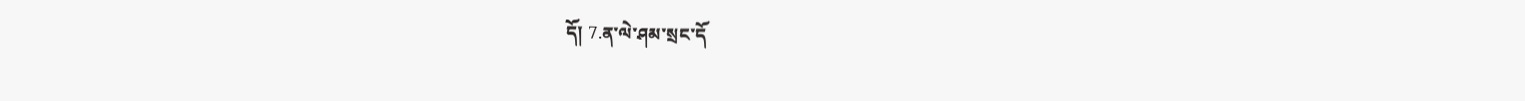དོ། 7.ན་ལེ་ཤམ་སྲང་དོ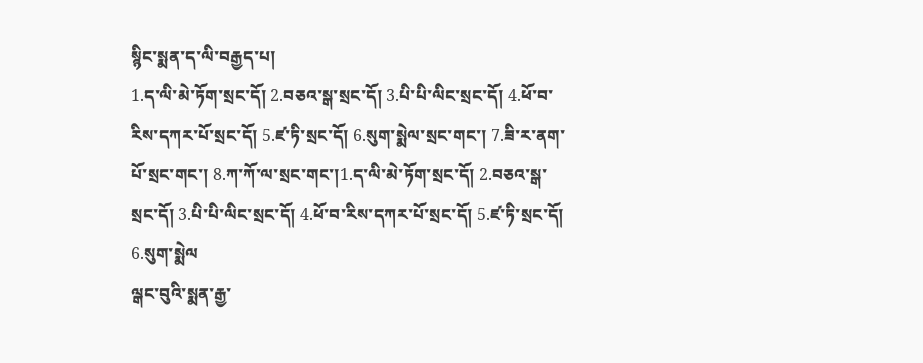སྙིང་སྨན་ད་ལི་བརྒྱད་པ།
1.ད་ལི་མེ་ཏོག་སྲང་དོ། 2.བཅའ་སྒ་སྲང་དོ། 3.པི་པི་ལིང་སྲང་དོ། 4.ཕོ་བ་རིས་དཀར་པོ་སྲང་དོ། 5.ཛ་ཏི་སྲང་དོ། 6.སུག་སྨེལ་སྲང་གང་། 7.ཟི་ར་ནག་པོ་སྲང་གང་། 8.ཀ་ཀོ་ལ་སྲང་གང་།1.ད་ལི་མེ་ཏོག་སྲང་དོ། 2.བཅའ་སྒ་སྲང་དོ། 3.པི་པི་ལིང་སྲང་དོ། 4.ཕོ་བ་རིས་དཀར་པོ་སྲང་དོ། 5.ཛ་ཏི་སྲང་དོ། 6.སུག་སྨེལ
ལྒང་བུའི་སྨན་རྒྱ་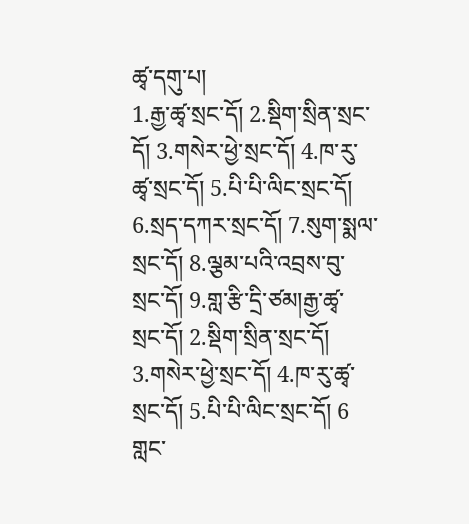ཚྭ་དགུ་པ།
1.རྒྱ་ཚྭ་སྲང་དོ། 2.སྡིག་སྲིན་སྲང་དོ། 3.གསེར་ཕྱེ་སྲང་དོ། 4.ཁ་རུ་ཚྭ་སྲང་དོ། 5.པི་པི་ལིང་སྲང་དོ། 6.སྲད་དཀར་སྲང་དོ། 7.སུག་སྨལ་སྲང་དོ། 8.ལྕམ་པའི་འབྲས་བུ་སྲང་དོ། 9.གླ་རྩི་དྲི་ཙམ།རྒྱ་ཚྭ་སྲང་དོ། 2.སྡིག་སྲིན་སྲང་དོ། 3.གསེར་ཕྱེ་སྲང་དོ། 4.ཁ་རུ་ཚྭ་སྲང་དོ། 5.པི་པི་ལིང་སྲང་དོ། 6
གླང་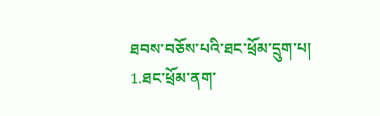ཐབས་བཅོས་པའི་ཐང་ཕྲོམ་དྲུག་པ།
1.ཐང་ཕྲོམ་ནག་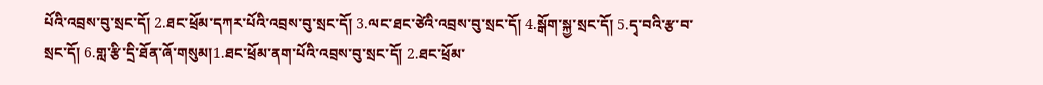པོའི་འབྲས་བུ་སྲང་དོ། 2.ཐང་ཕྲོམ་དཀར་པོའི་འབྲས་བུ་སྲང་དོ། 3.ལང་ཐང་ཙེའི་འབྲས་བུ་སྲང་དོ། 4.སྒོག་སྐྱ་སྲང་དོ། 5.དྭ་བའི་རྩ་བ་སྲང་དོ། 6.གླ་རྩི་དྲི་ཐོན་ཞོ་གསུམ།1.ཐང་ཕྲོམ་ནག་པོའི་འབྲས་བུ་སྲང་དོ། 2.ཐང་ཕྲོམ་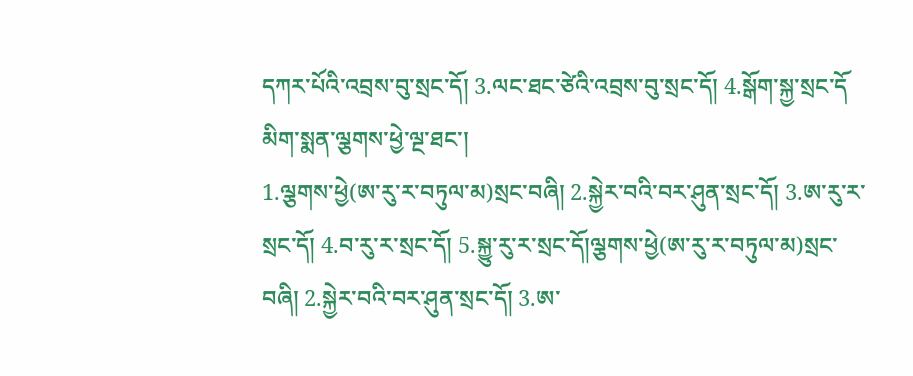དཀར་པོའི་འབྲས་བུ་སྲང་དོ། 3.ལང་ཐང་ཙེའི་འབྲས་བུ་སྲང་དོ། 4.སྒོག་སྐྱ་སྲང་དོ
མིག་སྨན་ལྕགས་ཕྱེ་ལྔ་ཐང་།
1.ལྕགས་ཕྱེ(ཨ་རུ་ར་བཏུལ་མ)སྲང་བཞི། 2.སྐྱེར་བའི་བར་ཤུན་སྲང་དོ། 3.ཨ་རུ་ར་སྲང་དོ། 4.བ་རུ་ར་སྲང་དོ། 5.སྐྱུ་རུ་ར་སྲང་དོ།ལྕགས་ཕྱེ(ཨ་རུ་ར་བཏུལ་མ)སྲང་བཞི། 2.སྐྱེར་བའི་བར་ཤུན་སྲང་དོ། 3.ཨ་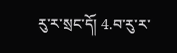རུ་ར་སྲང་དོ། 4.བ་རུ་ར་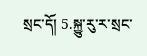སྲང་དོ། 5.སྐྱུ་རུ་ར་སྲང་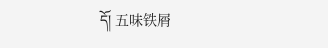དོ། 五味铁屑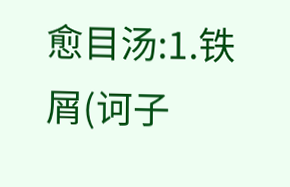愈目汤:1.铁屑(诃子